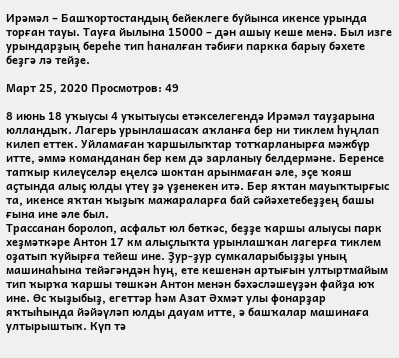Ирәмәл – Башҡортостандың бейеклеге буйынса икенсе урында торған тауы. Тауға йылына 15000 – дән ашыу кеше менә. Был изге урындарҙың береһе тип һаналған тәбиғи паркка барыу бәхете беҙгә лә тейҙе.

Март 25, 2020 Просмотров: 49

8 июнь 18 уҡыусы 4 уҡытыусы етәкселегендә Ирәмәл тауҙарына юлландыҡ. Лагерь урынлашасаҡ аҡланға бер ни тиклем һуңлап килеп еттек. Уйламаған ҡаршылыҡтар тотҡарланырға мәжбүр итте, әммә команданан бер кем дә зарланыу белдермәне. Беренсе тапҡыр килеүселәр еңелсә шоктан арынмаған әле, эҫе ҡояш аҫтында алыҫ юлды үтеү ҙә үҙенекен итә. Бер яҡтан мауыҡтырғыс та, икенсе яҡтан ҡыҙыҡ мажараларға бай сәйәхетебеҙҙең башы ғына ине әле был.
Трассанан боролоп, асфальт юл бөткәс, беҙҙе ҡаршы алыусы парк хеҙмәткәре Антон 17 км алыҫлыҡта урынлашҡан лагерға тиклем оҙатып ҡуйырға тейеш ине. Ҙур-ҙур сумкаларыбыҙҙы уның машинаһына тейәгәндән һуң, ете кешенән артығын ултыртмайым тип ҡырҡа ҡаршы төшкән Антон менән бәхәсләшеүҙән файҙа юҡ ине. Өс ҡыҙыбыҙ, егеттәр һәм Азат Әхмәт улы фонарҙар яҡтыһында йәйәүләп юлды дауам итте, ә башҡалар машинаға ултырыштыҡ. Күп тә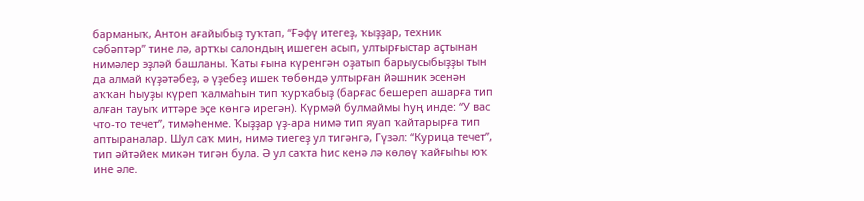барманыҡ, Антон ағайыбыҙ туҡтап, “Ғәфү итегеҙ, ҡыҙҙар, техник сәбәптәр” тине лә, артҡы салондың ишеген асып, ултырғыстар аҫтынан нимәлер эҙләй башланы. Ҡаты ғына күренгән оҙатып барыусыбыҙҙы тын да алмай күҙәтәбеҙ, ә үҙебеҙ ишек төбөндә ултырған йәшник эсенән аҡҡан һыуҙы күреп ҡалмаһын тип ҡурҡабыҙ (барғас бешереп ашарға тип алған тауыҡ иттәре эҫе көнгә ирегән). Күрмәй булмаймы һуң инде: “У вас что-то течет”, тимәһенме. Ҡыҙҙар үҙ-ара нимә тип яуап ҡайтарырға тип аптыраналар. Шул саҡ мин, нимә тиегеҙ ул тигәнгә, Гүзәл: “Курица течет”, тип әйтәйек микән тигән була. Ә ул саҡта һис кенә лә көлөү ҡайғыһы юҡ ине әле.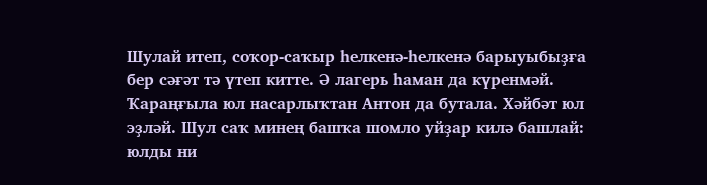Шулай итеп, соҡор-саҡыр һелкенә-һелкенә барыуыбыҙға бер сәғәт тә үтеп китте. Ә лагерь һаман да күренмәй. Ҡараңғыла юл насарлыҡтан Антон да бутала. Хәйбәт юл эҙләй. Шул саҡ минең башҡа шомло уйҙар килә башлай: юлды ни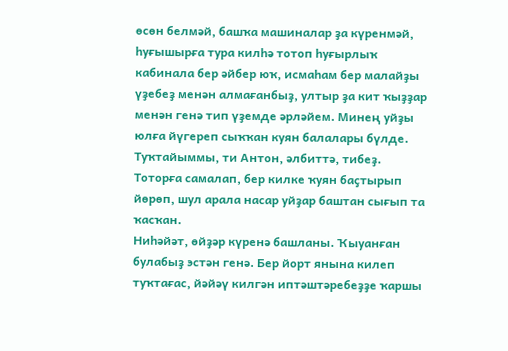өсөн белмәй, башҡа машиналар ҙа күренмәй, һуғышырға тура килһә тотоп һуғырлыҡ кабинала бер әйбер юҡ, исмаһам бер малайҙы үҙебеҙ менән алмағанбыҙ, ултыр ҙа кит ҡыҙҙар менән генә тип үҙемде әрләйем. Минең уйҙы юлға йүгереп сыҡҡан куян балалары бүлде. Туҡтайыммы, ти Антон, әлбиттә, тибеҙ. Тоторға самалап, бер килке ҡуян баҫтырып йөрөп, шул арала насар уйҙар баштан сығып та ҡасҡан.
Ниһәйәт, өйҙәр күренә башланы. Ҡыуанған булабыҙ эстән генә. Бер йорт янына килеп туҡтағас, йәйәү килгән иптәштәребеҙҙе ҡаршы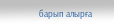барып алырға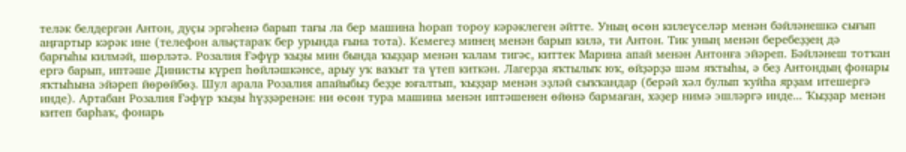теләк белдергән Антон, дуҫы эргәһенә барып тағы ла бер машина һорап тороу кәрәклеген әйтте. Уның өсөн килеүселәр менән бәйләнешкә сығып аңғартыр кәрәк ине (телефон алыҫтараҡ бер урында ғына тота). Кемегеҙ минең менән барып килә, ти Антон. Тик уның менән беребеҙҙең дә барғыһы килмәй, шөрләтә. Розалия Ғәфүр ҡыҙы мин бында ҡыҙҙар менән ҡалам тигәс, киттек Марина апай менән Антонға эйәреп. Бәйләнеш тотҡан ергә барып, иптәше Динисты күреп һөйләшкәнсе, арыу уҡ ваҡыт та үтеп киткән. Лагерҙа яҡтылыҡ юҡ, өйҙәрҙә шәм яҡтыһы, ә беҙ Антондың фонары яҡтыһына эйәреп йөрөйбөҙ. Шул арала Розалия апайыбыҙ беҙҙе юғалтып, ҡыҙҙар менән эҙләй сыҡҡандар (берәй хәл булып ҡуйһа ярҙам итешергә инде). Артабан Розалия Ғәфүр ҡыҙы һүҙҙәренән: ни өсөн тура машина менән иптәшенен өйөнә бармаған, хәҙер нимә эшләргә инде... Ҡыҙҙар менән китеп барһаҡ, фонарь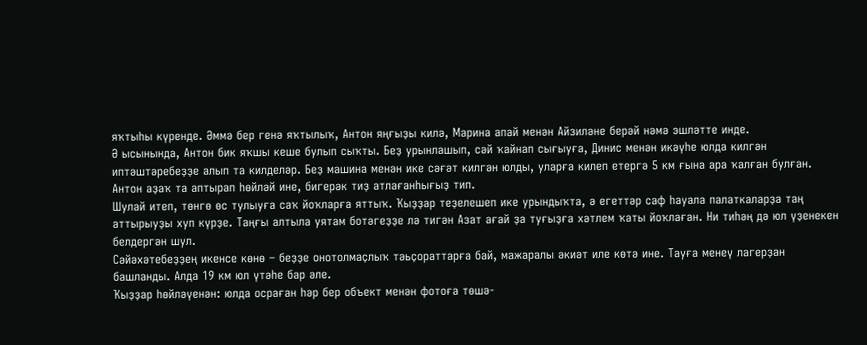яҡтыһы күренде. Әммә бер генә яҡтылыҡ, Антон яңғыҙы килә, Марина апай менән Айзиләне берәй нәмә эшләтте инде.
Ә ысынында, Антон бик яҡшы кеше булып сыҡты. Беҙ урынлашып, сәй ҡайнап сығыуға, Динис менән икәүһе юлда килгән иптәштәребеҙҙе алып та килделәр. Беҙ машина менән ике сәғәт килгән юлды, уларға килеп етергә 5 км ғына ара ҡалған булған. Антон аҙаҡ та аптырап һөйләй ине, бигерәк тиҙ атлағанһығыҙ тип.
Шулай итеп, төнгө өс тулыуға саҡ йоҡларға яттыҡ. Ҡыҙҙар теҙелешеп ике урындыҡта, ә егеттәр саф һауала палаткаларҙа таң аттырыуҙы хуп күрҙе. Таңғы алтыла уятам ботәгеҙҙе лә тигән Азат ағай ҙа туғыҙға хәтлем ҡаты йоҡлаған. Ни тиһәң дә юл үҙенекен белдергән шул.
Сәйәхәтебеҙҙең икенсе көнө – беҙҙе онотолмаҫлыҡ тәьҫораттарға бай, мажаралы әкиәт иле көтә ине. Тауға менеү лагерҙан башланды. Алда 19 км юл үтәһе бар әле.
Ҡыҙҙар һөйләүенән: юлда осраған һәр бер объект менән фотоға төшә-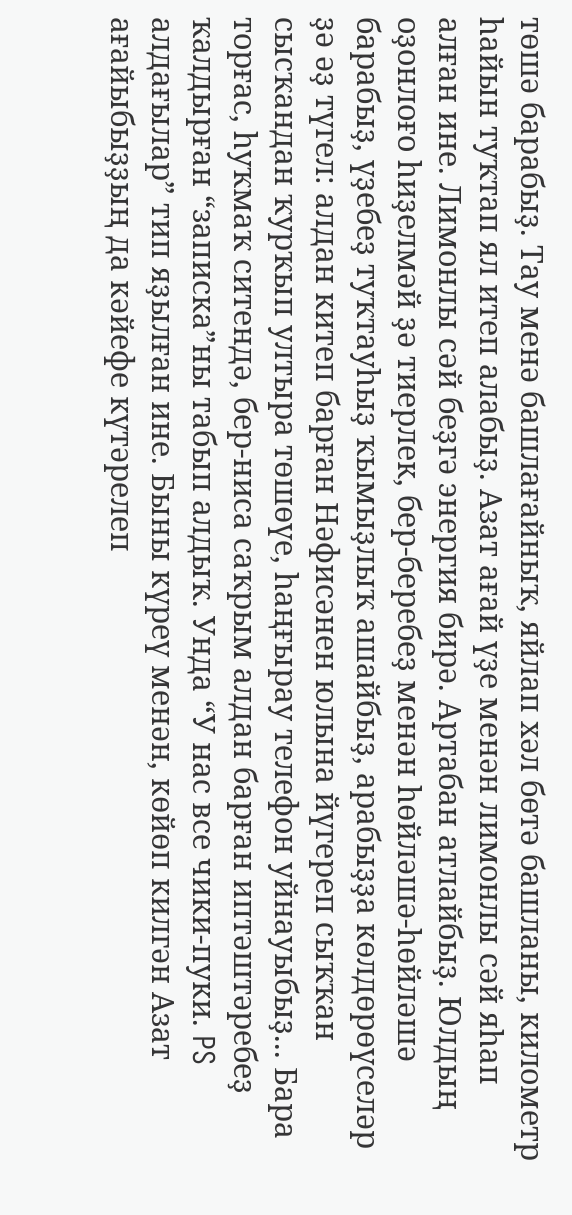төшә барабыҙ. Тау менә башлағайныҡ, яйлап хәл бөтә башланы, километр һайын туҡтап ял итеп алабыҙ. Азат ағай үҙе менән лимонлы сәй яһап алған ине. Лимонлы сәй беҙгә энергия бирә. Артабан атлайбыҙ. Юлдың оҙонлоғо һиҙелмәй ҙә тиерлек, бер-беребеҙ менән һөйләшә-һөйләшә барабыҙ, үҙебеҙ туҡтауһыҙ ҡымыҙлыҡ ашайбыҙ, арабыҙҙа көлдөрөүселәр ҙә әҙ түгел: алдан китеп барған Нәфисәнен юлына йүгереп сыҡҡан сысҡандан ҡурҡып ултыра төшөүе, һаңғырау телефон уйнауыбыҙ... Бара торғас, һуҡмаҡ ситендә, бер-ниса саҡрым алдан барған иптәштәребеҙ ҡалдырған “записка”ны табып алдыҡ. Унда “У нас все чики-пуки. PS алдағылар” тип яҙылған ине. Быны күреү менән, көйөп килгән Азат ағайыбыҙҙың да кәйефе күтәрелеп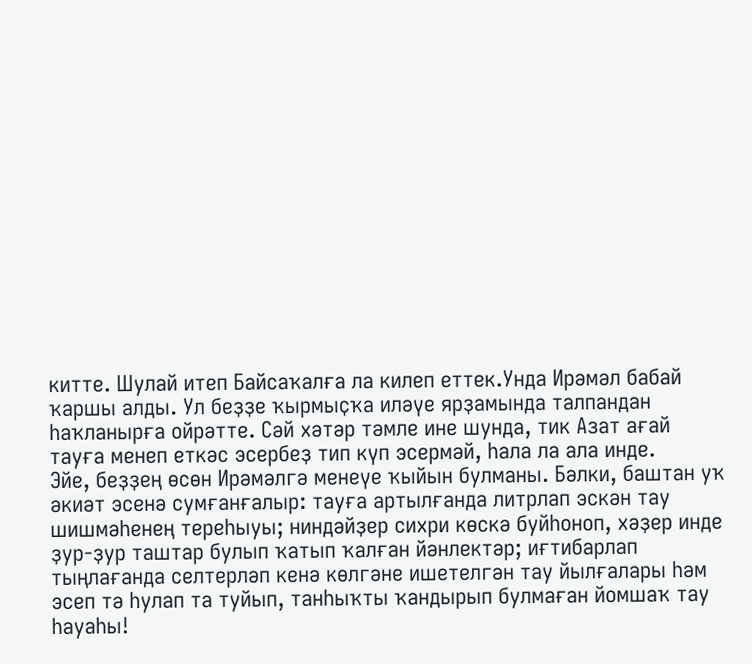китте. Шулай итеп Байсаҡалға ла килеп еттек.Унда Ирәмәл бабай ҡаршы алды. Ул беҙҙе ҡырмыҫҡа иләүе ярҙамында талпандан һаҡланырға ойрәтте. Сәй хәтәр тәмле ине шунда, тик Азат ағай тауға менеп еткәс эсербеҙ тип күп эсермәй, һала ла ала инде.
Эйе, беҙҙең өсөн Ирәмәлгә менеүе ҡыйын булманы. Бәлки, баштан уҡ әкиәт эсенә сумғанғалыр: тауға артылғанда литрлап эскән тау шишмәһенең тереһыуы; ниндәйҙер сихри көскә буйһоноп, хәҙер инде ҙур-ҙур таштар булып ҡатып ҡалған йәнлектәр; иғтибарлап тыңлағанда селтерләп кенә көлгәне ишетелгән тау йылғалары һәм эсеп тә һулап та туйып, танһыҡты ҡандырып булмаған йомшаҡ тау һауаһы!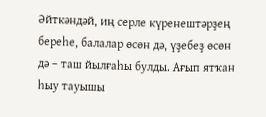Әйткәндәй, иң серле күренештәрҙең береһе, балалар өсөн дә, үҙебеҙ өсөн дә – таш йылғаһы булды. Ағып ятҡан һыу тауышы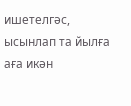ишетелгәс, ысынлап та йылға аға икән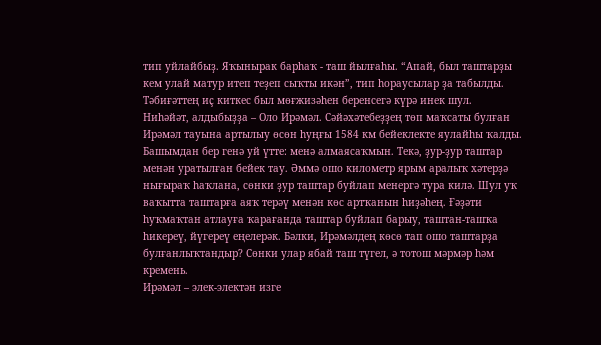тип уйлайбыҙ. Яҡынырак барһаҡ - таш йылғаһы. “Апай, был таштарҙы кем улай матур итеп теҙеп сыҡты икән”, тип һораусылар ҙа табылды. Тәбиғәттең иҫ киткес был мөғжизәһен беренсегә күрә инек шул.
Ниһәйәт, алдыбыҙҙа – Оло Ирәмәл. Сәйәхәтебеҙҙең төп маҡсаты булған Ирәмәл тауына артылыу өсөн һуңғы 1584 км бейеклекте яулайһы ҡалды. Башымдан бер генә уй үтте: менә алмаясаҡмын. Текә, ҙур-ҙур таштар менән уратылған бейек тау. Әммә ошо километр ярым аралыҡ хәтерҙә нығыраҡ һаҡлана, сөнки ҙур таштар буйлап менергә тура килә. Шул уҡ ваҡытта таштарға аяҡ терәү менән көс артҡанын һиҙәһең. Ғәҙәти һуҡмаҡтан атлауға ҡарағанда таштар буйлап барыу, таштан-ташҡа һикереү, йүгереү еңелерәк. Бәлки, Ирәмәлдең көсө тап ошо таштарҙа булғанлыҡтандыр? Сөнки улар ябай таш түгел, ә тотош мәрмәр һәм кремень.
Ирәмәл – элек-электән изге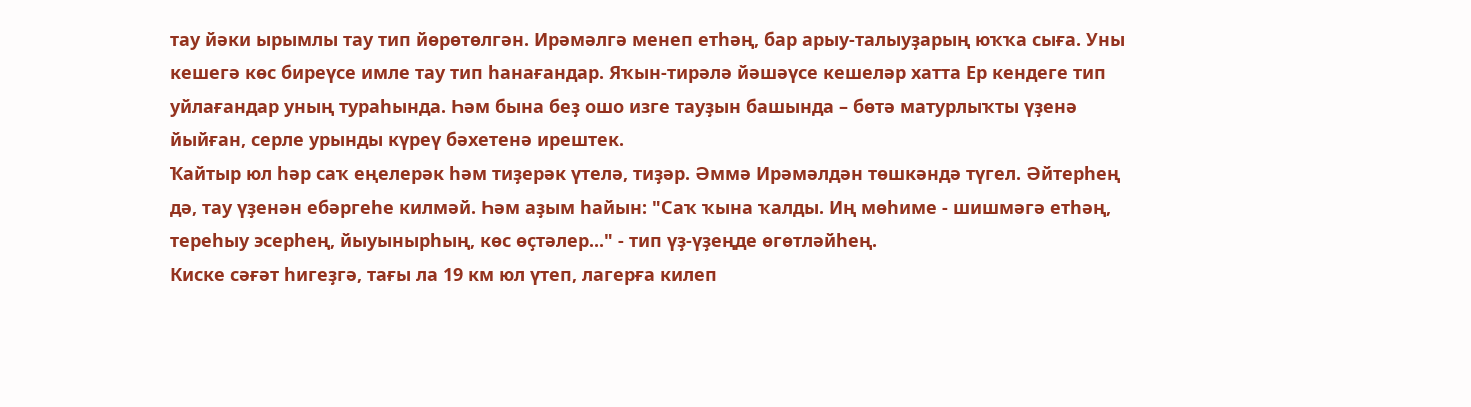тау йәки ырымлы тау тип йөрөтөлгән. Ирәмәлгә менеп етһәң, бар арыу-талыуҙарың юҡҡа сыға. Уны кешегә көс биреүсе имле тау тип һанағандар. Яҡын-тирәлә йәшәүсе кешеләр хатта Ер кендеге тип уйлағандар уның тураһында. Һәм бына беҙ ошо изге тауҙын башында – бөтә матурлыҡты үҙенә йыйған, серле урынды күреү бәхетенә ирештек.
Ҡайтыр юл һәр саҡ еңелерәк һәм тиҙерәк үтелә, тиҙәр. Әммә Ирәмәлдән төшкәндә түгел. Әйтерһең дә, тау үҙенән ебәргеһе килмәй. Һәм аҙым һайын: "Саҡ ҡына ҡалды. Иң мөһиме - шишмәгә етһәң, тереһыу эсерһең, йыуынырһың, көс өҫтәлер..." - тип үҙ-үҙеңде өгөтләйһең.
Киске сәғәт һигеҙгә, тағы ла 19 км юл үтеп, лагерға килеп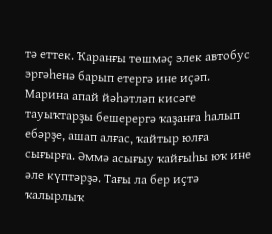тә еттек. Ҡаранғы төшмәҫ элек автобус эргәһенә барып етергә ине иҫәп. Марина апай йәһәтләп кисәге тауыҡтарҙы бешерергә ҡаҙанға һалып ебәрҙе, ашап алғас, ҡайтыр юлға сығырға. Әммә асығыу ҡайғыһы юҡ ине әле күптәрҙә. Тағы ла бер иҫтә ҡалырлыҡ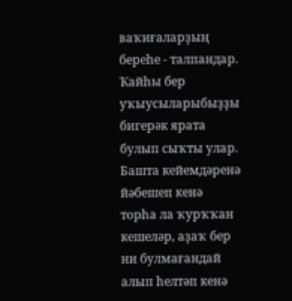ваҡиғаларҙың береһе - талпандар. Ҡайһы бер уҡыусыларыбыҙҙы бигерәк ярата булып сыҡты улар. Башта кейемдәренә йәбешеп кенә торһа ла ҡурҡҡан кешеләр, аҙаҡ бер ни булмағандай алып һелтәп кенә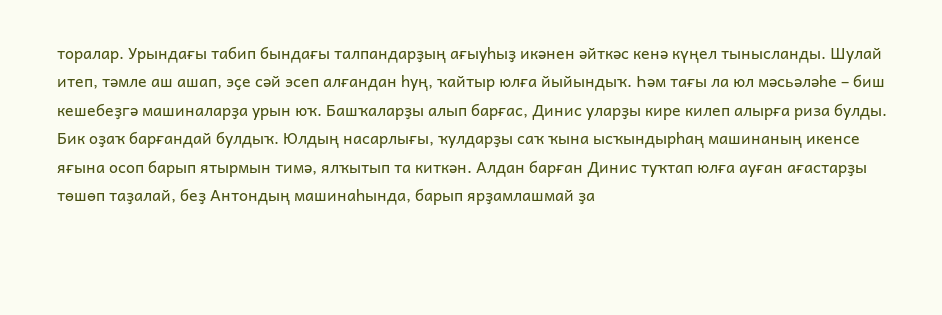торалар. Урындағы табип бындағы талпандарҙың ағыуһыҙ икәнен әйткәс кенә күңел тынысланды. Шулай итеп, тәмле аш ашап, эҫе сәй эсеп алғандан һуң, ҡайтыр юлға йыйындыҡ. Һәм тағы ла юл мәсьәләһе – биш кешебеҙгә машиналарҙа урын юҡ. Башҡаларҙы алып барғас, Динис уларҙы кире килеп алырға риза булды.
Бик оҙаҡ барғандай булдыҡ. Юлдың насарлығы, ҡулдарҙы саҡ ҡына ысҡындырһаң машинаның икенсе яғына осоп барып ятырмын тимә, ялҡытып та киткән. Алдан барған Динис туҡтап юлға ауған ағастарҙы төшөп таҙалай, беҙ Антондың машинаһында, барып ярҙамлашмай ҙа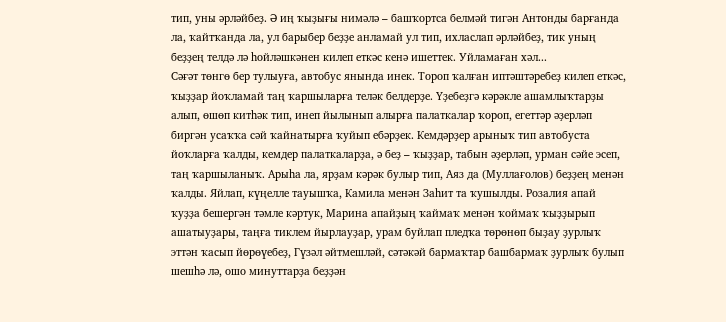тип, уны әрләйбеҙ. Ә иң ҡыҙығы нимәлә – башҡортса белмәй тигән Антонды барғанда ла, ҡайтҡанда ла, ул барыбер беҙҙе анламай ул тип, ихласлап әрләйбеҙ, тик уның беҙҙең телдә лә һойләшкәнен килеп еткәс кенә ишеттек. Уйламаған хәл...
Сәғәт төнгө бер тулыуға, автобус янында инек. Тороп ҡалған иптәштәребеҙ килеп еткәс, ҡыҙҙар йоҡламай таң ҡаршыларға теләк белдерҙе. Үҙебеҙгә кәрәкле ашамлыҡтарҙы алып, өшөп китһәк тип, инеп йылынып алырға палаткалар ҡороп, егеттәр әҙерләп биргән усаҡҡа сәй ҡайнатырға ҡуйып ебәрҙек. Кемдәрҙер арыныҡ тип автобуста йоҡларға ҡалды, кемдер палаткаларҙа, ә беҙ – ҡыҙҙар, табын әҙерләп, урман сәйе эсеп, таң ҡаршыланыҡ. Арыһа ла, ярҙам кәрәк булыр тип, Аяз да (Муллағолов) беҙҙең менән ҡалды. Яйлап, күңелле тауышҡа, Камила менән Заһит та ҡушылды. Розалия апай ҡуҙҙа бешергән тәмле кәртук, Марина апайҙың ҡаймаҡ менән ҡоймаҡ ҡыҙҙырып ашатыуҙары, таңға тиклем йырлауҙар, урам буйлап пледҡа төрөнөп быҙау ҙурлыҡ эттән ҡасып йөрөүебеҙ, Гүзәл әйтмешләй, сәтәкәй бармаҡтар башбармаҡ ҙурлыҡ булып шешһә лә, ошо минуттарҙа беҙҙән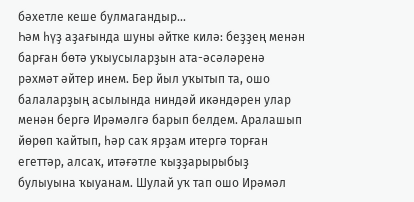бәхетле кеше булмагандыр...
Һәм һүҙ аҙағында шуны әйтке килә: беҙҙең менән барған бөтә уҡыусыларҙын ата-әсәләренә рәхмәт әйтер инем. Бер йыл уҡытып та, ошо балаларҙың асылында ниндәй икәндәрен улар менән бергә Ирәмәлгә барып белдем. Аралашып йөрөп ҡайтып, һәр саҡ ярҙам итергә торған егеттәр, алсаҡ, итәғәтле ҡыҙҙарырыбыҙ булыуына ҡыуанам. Шулай уҡ тап ошо Ирәмәл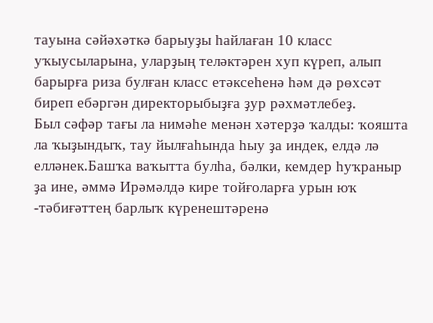тауына сәйәхәткә барыуҙы һайлаған 10 класс уҡыусыларына, уларҙың теләктәрен хуп күреп, алып барырға риза булған класс етәксеһенә һәм дә рөхсәт биреп ебәргән директорыбыҙға ҙур рәхмәтлебеҙ.
Был сәфәр тағы ла нимәһе менән хәтерҙә ҡалды: ҡояшта ла ҡыҙындыҡ, тау йылғаһында һыу ҙа индек, елдә лә елләнек.Башҡа ваҡытта булһа, бәлки, кемдер һуҡраныр ҙа ине, әммә Ирәмәлдә кире тойғоларға урын юҡ -тәбиғәттең барлыҡ күренештәренә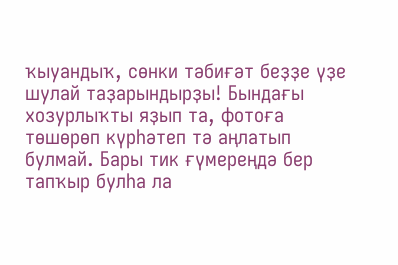ҡыуандыҡ, сөнки тәбиғәт беҙҙе үҙе шулай таҙарындырҙы! Бындағы хозурлыҡты яҙып та, фотоға төшөрөп күрһәтеп тә аңлатып булмай. Бары тик ғүмереңдә бер тапҡыр булһа ла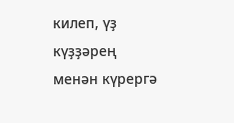килеп, үҙ күҙҙәрең менән күрергә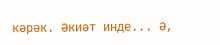кәрәк. Әкиәт инде... Ә,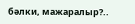бәлки, мажаралыр?..